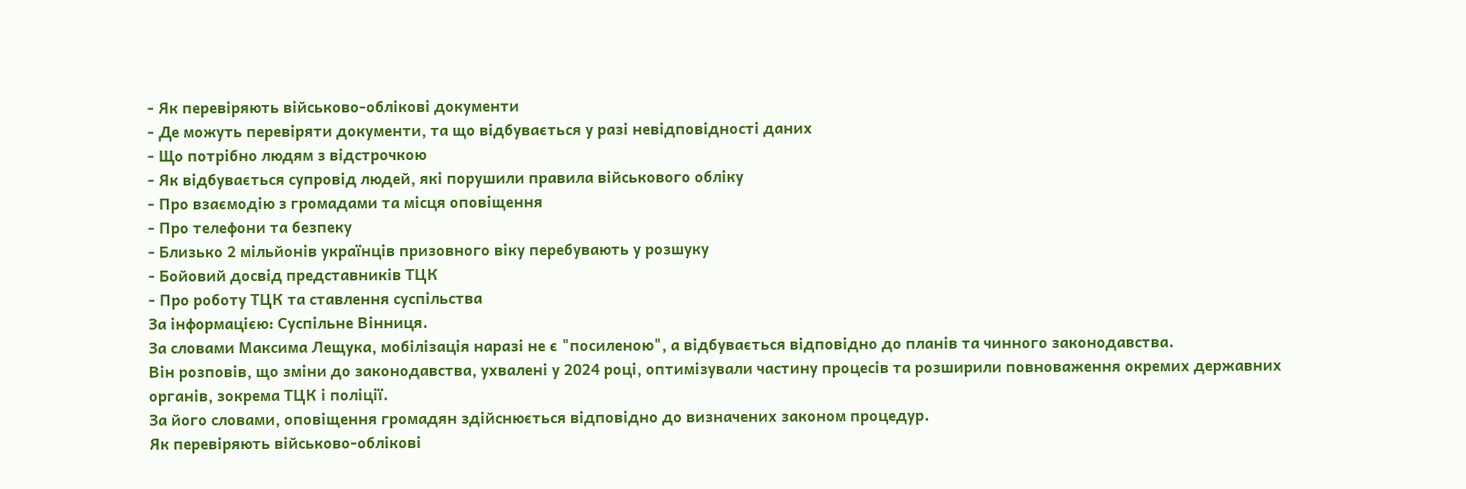- Як перевіряють військово-облікові документи
- Де можуть перевіряти документи, та що відбувається у разі невідповідності даних
- Що потрібно людям з відстрочкою
- Як відбувається супровід людей, які порушили правила військового обліку
- Про взаємодію з громадами та місця оповіщення
- Про телефони та безпеку
- Близько 2 мільйонів українців призовного віку перебувають у розшуку
- Бойовий досвід представників ТЦК
- Про роботу ТЦК та ставлення суспільства
За інформацією: Суспільне Вінниця.
За словами Максима Лещука, мобілізація наразі не є "посиленою", а відбувається відповідно до планів та чинного законодавства.
Він розповів, що зміни до законодавства, ухвалені у 2024 році, оптимізували частину процесів та розширили повноваження окремих державних органів, зокрема ТЦК і поліції.
За його словами, оповіщення громадян здійснюється відповідно до визначених законом процедур.
Як перевіряють військово-облікові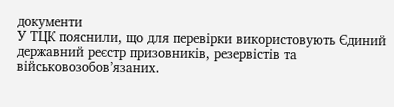документи
У ТЦК пояснили, що для перевірки використовують Єдиний державний реєстр призовників, резервістів та військовозобов’язаних.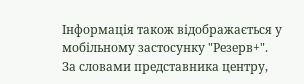Інформація також відображається у мобільному застосунку "Резерв+".
За словами представника центру,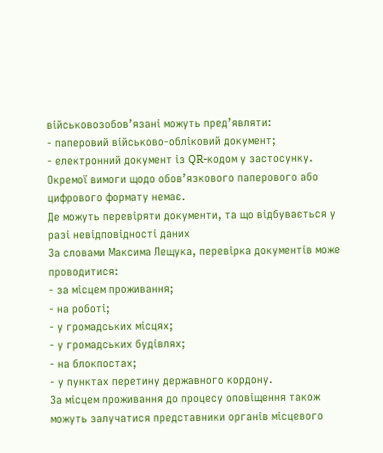військовозобов’язані можуть пред’являти:
- паперовий військово-обліковий документ;
- електронний документ із QR-кодом у застосунку.
Окремої вимоги щодо обов’язкового паперового або цифрового формату немає.
Де можуть перевіряти документи, та що відбувається у разі невідповідності даних
За словами Максима Лещука, перевірка документів може проводитися:
- за місцем проживання;
- на роботі;
- у громадських місцях;
- у громадських будівлях;
- на блокпостах;
- у пунктах перетину державного кордону.
За місцем проживання до процесу оповіщення також можуть залучатися представники органів місцевого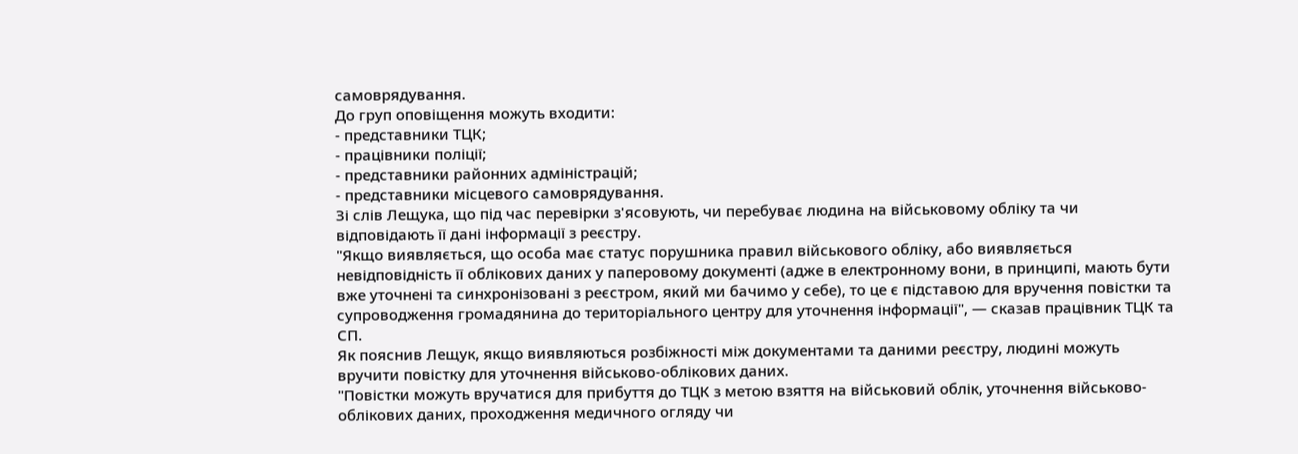самоврядування.
До груп оповіщення можуть входити:
- представники ТЦК;
- працівники поліції;
- представники районних адміністрацій;
- представники місцевого самоврядування.
Зі слів Лещука, що під час перевірки з'ясовують, чи перебуває людина на військовому обліку та чи відповідають її дані інформації з реєстру.
"Якщо виявляється, що особа має статус порушника правил військового обліку, або виявляється невідповідність її облікових даних у паперовому документі (адже в електронному вони, в принципі, мають бути вже уточнені та синхронізовані з реєстром, який ми бачимо у себе), то це є підставою для вручення повістки та супроводження громадянина до територіального центру для уточнення інформації", — сказав працівник ТЦК та СП.
Як пояснив Лещук, якщо виявляються розбіжності між документами та даними реєстру, людині можуть вручити повістку для уточнення військово-облікових даних.
"Повістки можуть вручатися для прибуття до ТЦК з метою взяття на військовий облік, уточнення військово-облікових даних, проходження медичного огляду чи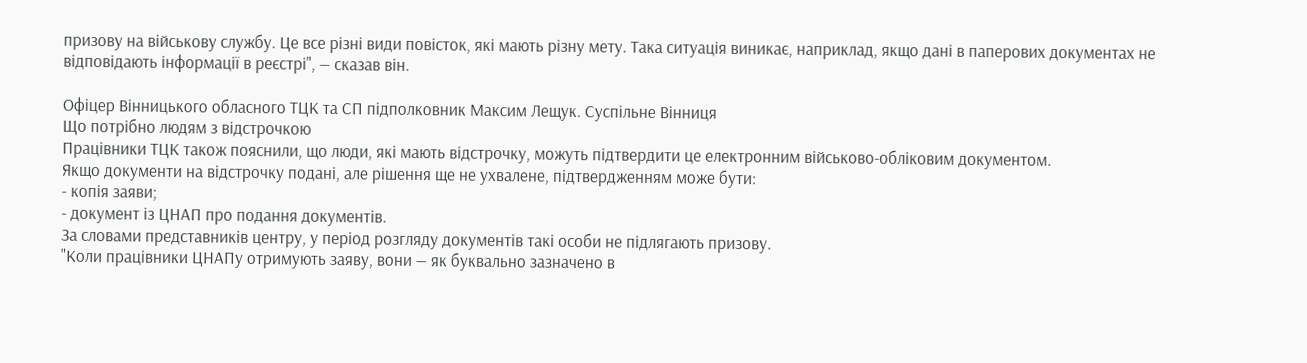призову на військову службу. Це все різні види повісток, які мають різну мету. Така ситуація виникає, наприклад, якщо дані в паперових документах не відповідають інформації в реєстрі", — сказав він.

Офіцер Вінницького обласного ТЦК та СП підполковник Максим Лещук. Суспільне Вінниця
Що потрібно людям з відстрочкою
Працівники ТЦК також пояснили, що люди, які мають відстрочку, можуть підтвердити це електронним військово-обліковим документом.
Якщо документи на відстрочку подані, але рішення ще не ухвалене, підтвердженням може бути:
- копія заяви;
- документ із ЦНАП про подання документів.
За словами представників центру, у період розгляду документів такі особи не підлягають призову.
"Коли працівники ЦНАПу отримують заяву, вони — як буквально зазначено в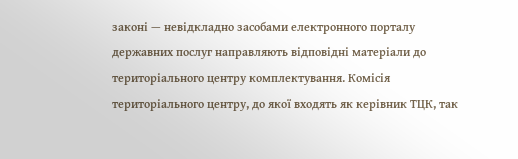законі — невідкладно засобами електронного порталу державних послуг направляють відповідні матеріали до територіального центру комплектування. Комісія територіального центру, до якої входять як керівник ТЦК, так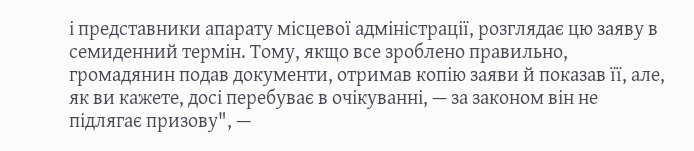і представники апарату місцевої адміністрації, розглядає цю заяву в семиденний термін. Тому, якщо все зроблено правильно, громадянин подав документи, отримав копію заяви й показав її, але, як ви кажете, досі перебуває в очікуванні, — за законом він не підлягає призову", —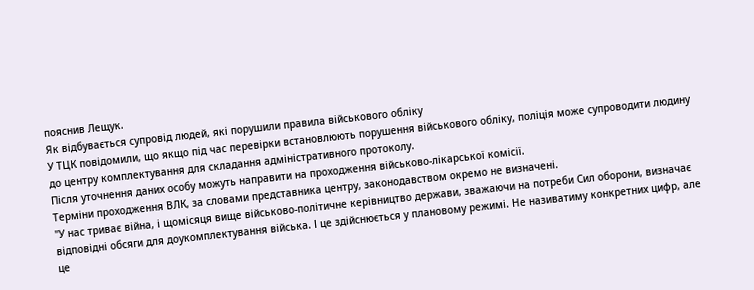пояснив Лещук.
Як відбувається супровід людей, які порушили правила військового обліку
У ТЦК повідомили, що якщо під час перевірки встановлюють порушення військового обліку, поліція може супроводити людину до центру комплектування для складання адміністративного протоколу.
Після уточнення даних особу можуть направити на проходження військово-лікарської комісії.
Терміни проходження ВЛК, за словами представника центру, законодавством окремо не визначені.
"У нас триває війна, і щомісяця вище військово-політичне керівництво держави, зважаючи на потреби Сил оборони, визначає відповідні обсяги для доукомплектування війська. І це здійснюється у плановому режимі. Не називатиму конкретних цифр, але це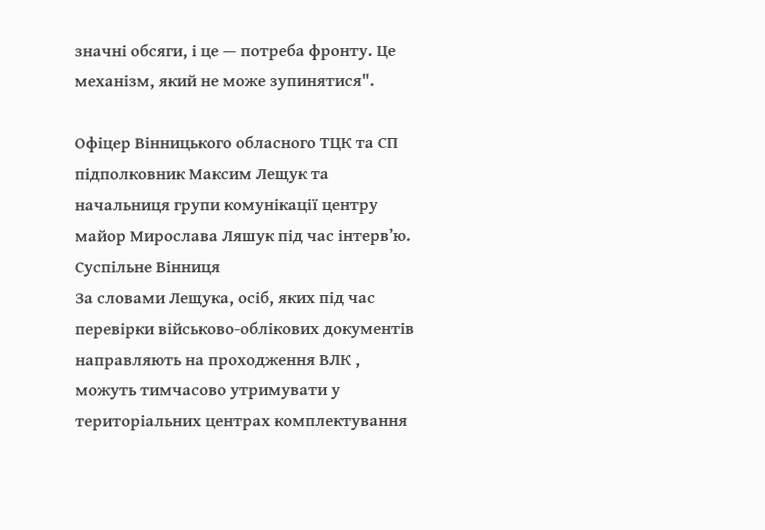значні обсяги, і це — потреба фронту. Це механізм, який не може зупинятися".

Офіцер Вінницького обласного ТЦК та СП підполковник Максим Лещук та начальниця групи комунікації центру майор Мирослава Ляшук під час інтерв’ю. Суспільне Вінниця
За словами Лещука, осіб, яких під час перевірки військово-облікових документів направляють на проходження ВЛК , можуть тимчасово утримувати у територіальних центрах комплектування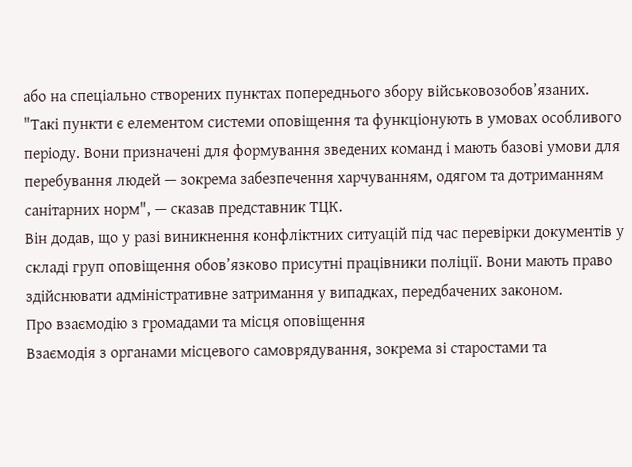або на спеціально створених пунктах попереднього збору військовозобов’язаних.
"Такі пункти є елементом системи оповіщення та функціонують в умовах особливого періоду. Вони призначені для формування зведених команд і мають базові умови для перебування людей — зокрема забезпечення харчуванням, одягом та дотриманням санітарних норм", — сказав представник ТЦК.
Він додав, що у разі виникнення конфліктних ситуацій під час перевірки документів у складі груп оповіщення обов’язково присутні працівники поліції. Вони мають право здійснювати адміністративне затримання у випадках, передбачених законом.
Про взаємодію з громадами та місця оповіщення
Взаємодія з органами місцевого самоврядування, зокрема зі старостами та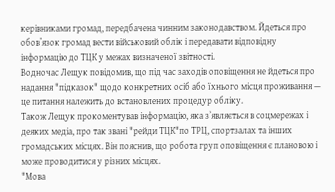керівниками громад, передбачена чинним законодавством. Йдеться про обов’язок громад вести військовий облік і передавати відповідну інформацію до ТЦК у межах визначеної звітності.
Водночас Лещук повідомив, що під час заходів оповіщення не йдеться про надання "підказок" щодо конкретних осіб або їхнього місця проживання — це питання належить до встановлених процедур обліку.
Також Лещук прокоментував інформацію, яка зʼявляється в соцмережах і деяких медіа, про так звані "рейди ТЦК"по ТРЦ, спортзалах та інших громадських місцях. Він пояснив, що робота груп оповіщення є плановою і може проводитися у різних місцях.
"Мова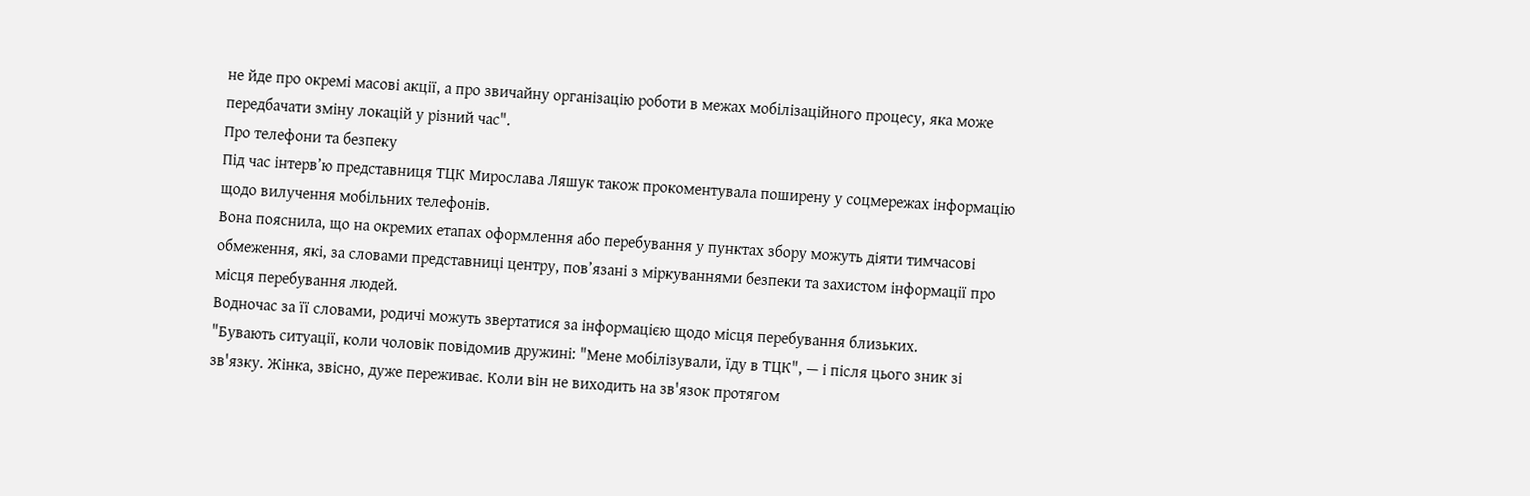не йде про окремі масові акції, а про звичайну організацію роботи в межах мобілізаційного процесу, яка може передбачати зміну локацій у різний час".
Про телефони та безпеку
Під час інтерв’ю представниця ТЦК Мирослава Ляшук також прокоментувала поширену у соцмережах інформацію щодо вилучення мобільних телефонів.
Вона пояснила, що на окремих етапах оформлення або перебування у пунктах збору можуть діяти тимчасові обмеження, які, за словами представниці центру, пов’язані з міркуваннями безпеки та захистом інформації про місця перебування людей.
Водночас за її словами, родичі можуть звертатися за інформацією щодо місця перебування близьких.
"Бувають ситуації, коли чоловік повідомив дружині: "Мене мобілізували, їду в ТЦК", — і після цього зник зі зв'язку. Жінка, звісно, дуже переживає. Коли він не виходить на зв'язок протягом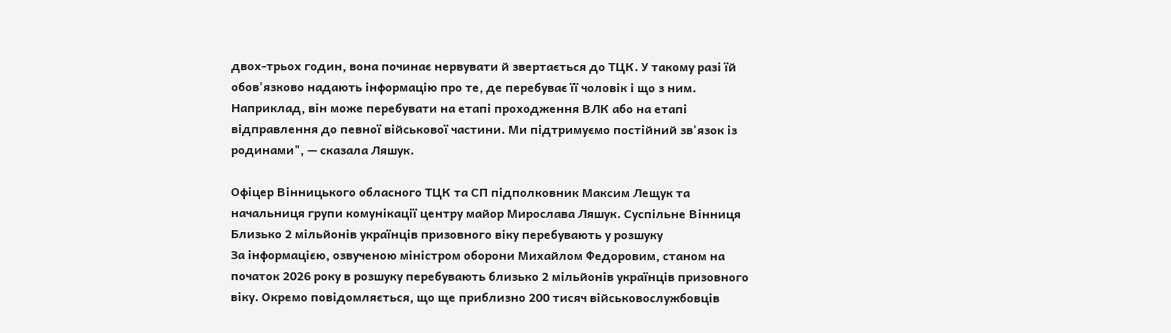двох-трьох годин, вона починає нервувати й звертається до ТЦК. У такому разі їй обов'язково надають інформацію про те, де перебуває її чоловік і що з ним. Наприклад, він може перебувати на етапі проходження ВЛК або на етапі відправлення до певної військової частини. Ми підтримуємо постійний зв'язок із родинами", — сказала Ляшук.

Офіцер Вінницького обласного ТЦК та СП підполковник Максим Лещук та начальниця групи комунікації центру майор Мирослава Ляшук. Суспільне Вінниця
Близько 2 мільйонів українців призовного віку перебувають у розшуку
За інформацією, озвученою міністром оборони Михайлом Федоровим, станом на початок 2026 року в розшуку перебувають близько 2 мільйонів українців призовного віку. Окремо повідомляється, що ще приблизно 200 тисяч військовослужбовців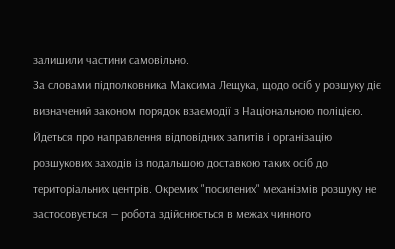залишили частини самовільно.
За словами підполковника Максима Лещука, щодо осіб у розшуку діє визначений законом порядок взаємодії з Національною поліцією. Йдеться про направлення відповідних запитів і організацію розшукових заходів із подальшою доставкою таких осіб до територіальних центрів. Окремих "посилених" механізмів розшуку не застосовується — робота здійснюється в межах чинного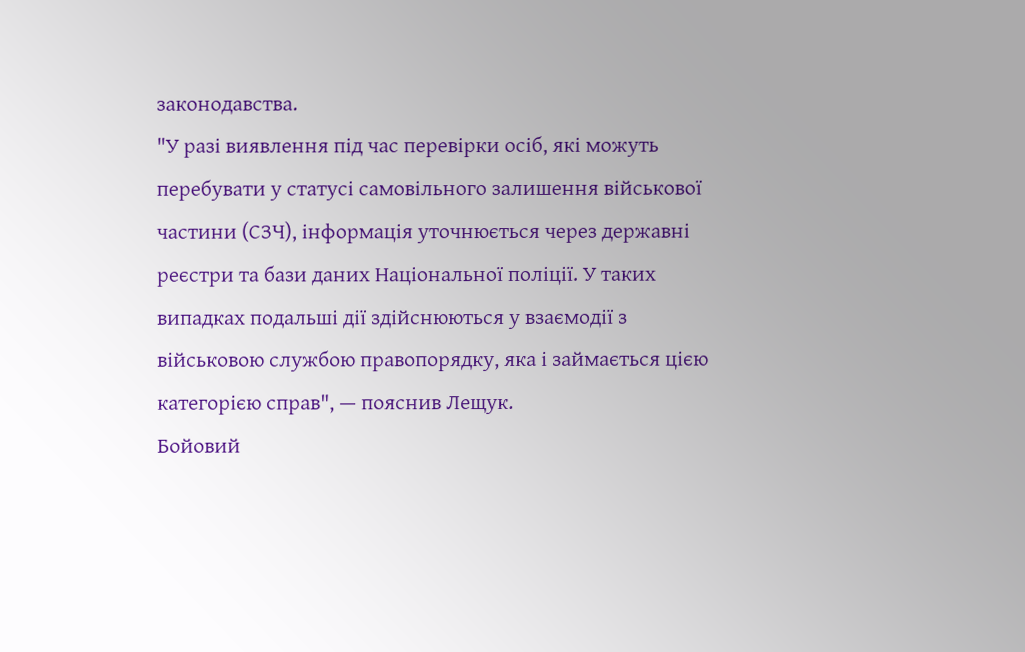законодавства.
"У разі виявлення під час перевірки осіб, які можуть перебувати у статусі самовільного залишення військової частини (СЗЧ), інформація уточнюється через державні реєстри та бази даних Національної поліції. У таких випадках подальші дії здійснюються у взаємодії з військовою службою правопорядку, яка і займається цією категорією справ", — пояснив Лещук.
Бойовий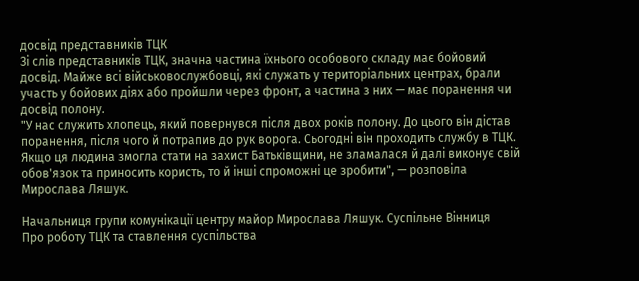досвід представників ТЦК
Зі слів представників ТЦК, значна частина їхнього особового складу має бойовий досвід. Майже всі військовослужбовці, які служать у територіальних центрах, брали участь у бойових діях або пройшли через фронт, а частина з них — має поранення чи досвід полону.
"У нас служить хлопець, який повернувся після двох років полону. До цього він дістав поранення, після чого й потрапив до рук ворога. Сьогодні він проходить службу в ТЦК. Якщо ця людина змогла стати на захист Батьківщини, не зламалася й далі виконує свій обов'язок та приносить користь, то й інші спроможні це зробити", — розповіла Мирослава Ляшук.

Начальниця групи комунікації центру майор Мирослава Ляшук. Суспільне Вінниця
Про роботу ТЦК та ставлення суспільства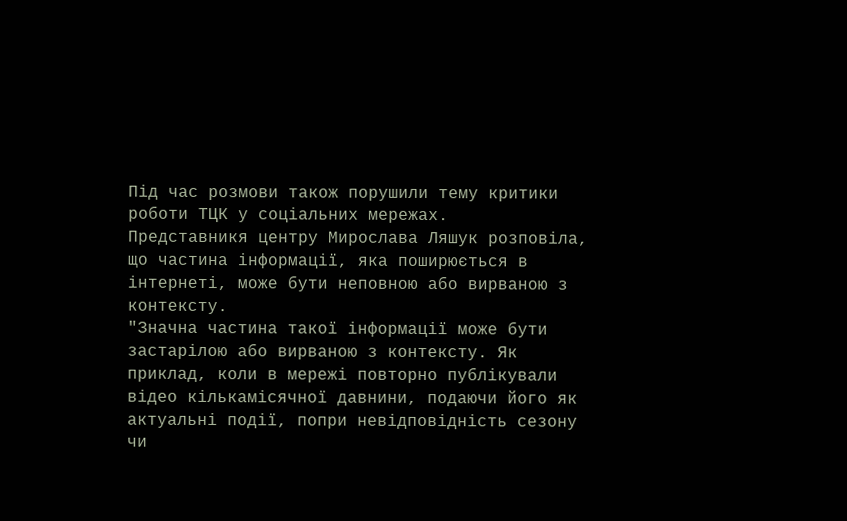Під час розмови також порушили тему критики роботи ТЦК у соціальних мережах.
Представникя центру Мирослава Ляшук розповіла, що частина інформації, яка поширюється в інтернеті, може бути неповною або вирваною з контексту.
"Значна частина такої інформації може бути застарілою або вирваною з контексту. Як приклад, коли в мережі повторно публікували відео кількамісячної давнини, подаючи його як актуальні події, попри невідповідність сезону чи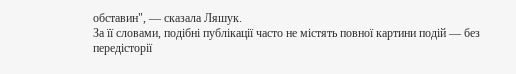обставин", — сказала Ляшук.
За її словами, подібні публікації часто не містять повної картини подій — без передісторії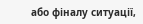або фіналу ситуації,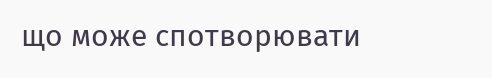що може спотворювати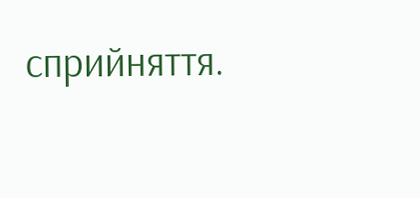сприйняття.